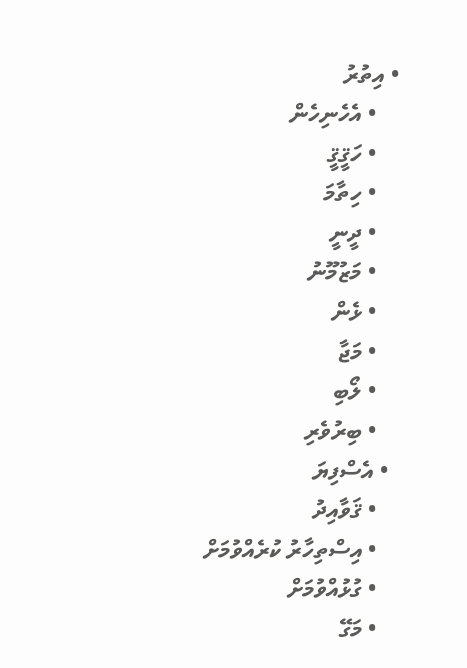• އިތުރު
    • އެހެނިހެން
    • ހަޤީޤީ
    • ހިތާމަ
    • ދީނީ
    • މަޒުމޫނު
    • ޅެން
    • މަޖާ
    • ލޯބި
    • ބިރުވެރި
  • އެސްފިޔަ
    • ޤަވާއިދު
    • އިސްތިހާރު ކުރެއްވުމަށް
    • ގުޅުއްވުމަށް
    • މަގޭ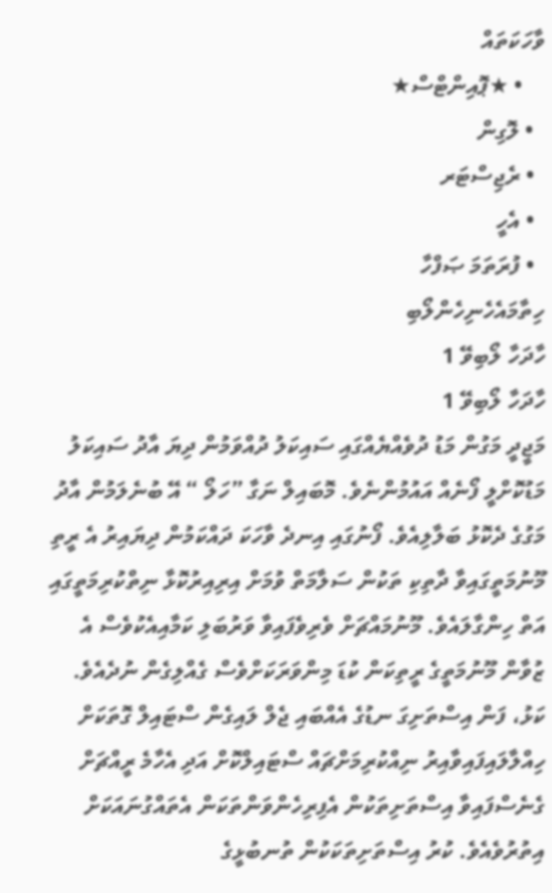ވާހަކަތައް
    • ★ޕޮއިންޓްސް★
  • ލޮގިން
  • ރެޖިސްޓަރ
  • އެހީ
  • ފުރަތަމަ ޞަފްހާ
ހިތާމައެހެނިހެންލޯބި
ހާދަހާ ލޯބިވޭ 1
ހާދަހާ ލޯބިވޭ 1
މަޖީދީ މަގުން މަޑު ދުވެއްޔެއްގައި ސައިކަލު ދުއްވަމުން ދިޔަ އާދު ސައިކަލު މަޑުކޮށްލީ ފޯނެއް އައުމުންނެވެ. މޮބައިލް ނަގާ ”ހަލޯ “ އޭ ބުނެލަމުން އާދު މަގުގެ ދެކޮޅު ބަލާލިއެވެ. ފޯނުގައި އިނދެ ވާހަކަ ދައްކަމުން ދިޔައިރު އެ ރީތި މޫނުމަތީގައިވާ ދާތިކި ތަކުން ސަލާމަތް ވުމަށް އިރިއިރުކޮޅާ ނިތްކުރިމަތީގައި އަތް ހިންގާލައެވެ. މޫނުމައްޗަށް ވެރިވެފައިވާ ވަރުބަލި ކަމާއިއެކުވެސް އެ ޒުވާން މޫނުމަތީގެ ރީތިކަން ކުޑަ މިންވަރަކަށްވެސް ގެއްލިގެން ނުދެއެވެ. ކަޅު، ފަން އިސްތަށިގަ ނޑުގެ އެއްބައި ޖެލް ލައިގެން ސްޓައިލް ގޮތަކަށް ހިއްލާލައިފައިވާއިރު ނިއްކުރިމަށްޗައް ސްޓައިލްކޮށް އަދި އެހާމެ ރީއްޗަށް ގެނެސްފައިވާ އިސްތަށިތަކުން އެފިރިހެންވަންތަކަން އެތައްގުނައަކަށް އިތުރުވެއެވެ. ކުރު އިސްތަށިތަކަކުން ތުނބުޅީގެ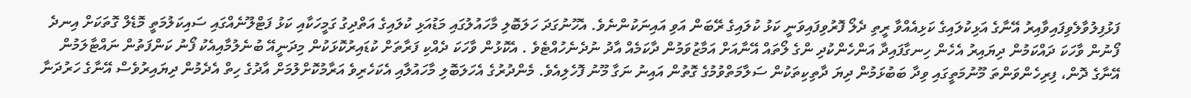ފަޅުފިލުވާލެވިފައިވާއިރު އޭނާގެ އަޅިކުލައިގެ ކަޅިއެއްވާ ރީތި ދެލޯ ފޮރުވިފައިވަނީ ކަޅު ކުލައިގެ ރޭބަން އަވި އައިނަކުންނެވެ. އެހޫނުގަދަ ހަލަބޮލި މާހައުލުގައި މަޑުއަޅި ކުލައިގެ އަތްދިގު ގަމީހަކާއި ކަޅު ފަޓްލޫނެއްގައި ސައިކަލުމަތީ މޮޑެލް ގޮތަކަށް އިނދެ ފޯނުން ވާހަކަ ދައްކަމުން ދިޔައިރު އެހެން ހިނގާފައިދާ އަންހެންކުދި ންގެ ލޯތައް އޭނާއަށް އަމާޒުވަމުން ދާކަމެއް އާދު ނުދެނެހުއްޓެވެ . އެކޮޅުން ވާހަކަ ދެއްކި ފަރާތަށް ކުޑައިރުކޮޅަކުން މިދަނީއޭ ބުނެލުމާއިއެކު ފޯނު ކަންފަތުން ނައްޓާލަމުން އޭނާގެ ދޮން، ފިރިހެންވަންތަ މޫނުމަތީގައި ވިދާ ބަބުޅަމުން ދިޔަ ދާތިކިތަކުން ސަލާމަތްވުމުގެ ގޮތުން އައިނު ނަގާ މޫނު ފޮހެލިއެވެ. މެންދުރުގެ އެހަލަބޮލި މާހައުލާއި އެކަހެރިވެ އަރާމުކޮށްލުމަށް އާދުގެ ހިތް އެދެމުން ދިޔައިރުވެސް އޭނާގެ ހަރުދަނާ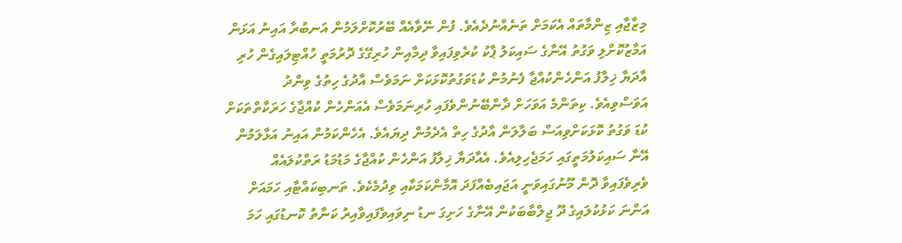މިޒާޖާއި ޒިންމާތައް އެކަމަށް ތަނެއްނުދެއެވެ. ފުން ނޭވާއެއް ބޭރުކޮށްލަމުން އަނބުރާ އައިނު އަޅަން އަމާޒުކޮށްލި ވަގުތު އޭނާގެ ސައިކަލު ޕާކު ކުރެވިފައިވާ ދިމާއިން ހުރިގޭގެ ދޮރުމަތީ ހުއްޓިލައިގެން ހުރި އާދަޔާ ޚިލާފު އަންހެންކުއްޖާ ފެނުމުން ކުޑަވަގުތުކޮޅަކަށް ނަމަވެސް އާދުގެ ހިތުގެ ވިންދު އަވަސްވިއެވެ. ކިތަންމެ އަވަހަށް ދާންބޭނުންވެފައި ހުރިނަމަވެސް އެއަންހެން ކުއްޖާގެ ހަރަކާތްތަކަށް ކުޑަ ވަގުތު ކޮޅަކަށްވިއަސް ބަލާލަން އާދުގެ ހިތް އެދެމުން ދިޔައެވެ. އެހެންކަމުން އައިނު އަޅާލަމުން އޭނާ ސައިކަލުމަތީގައި ހަމަޖެހިލިއެވެ. އެއާދަޔާ ޚިލާފު އަންހެން ކުއްޖާގެ މަޑުމަޑު ރަތްކުލައެއް ވެރިވެފައިވާ ދޮން މޫނުގައިވަނީ އަޖައިބެއްފަދަ އޮމާންކަމަކާއި ވިދުމެކެވެ. ތަނބިކައްޓާއި ހަމައަށް އަންނަ ކަޅުކުލައިގެ ދޫ ޖިލްބާބަކުން އޭނާގެ ހަށިގަ ނޑު ނިވައިވެފައިވާއިރު ކަނާތު ކޮނޑުގައި ހަމަ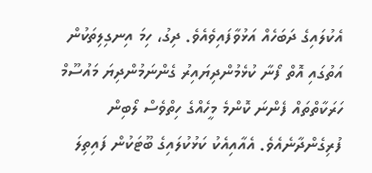އެކުލައިގެ ދަބަހެއް އަޅުވާފައިވެއެވެ. ދިގު، ހިމަ އިނގިލިތަކުން އަތުގައި އޮތް ފޯނާ ކުޅެމުންދިޔައިރު ގެންނަމުންދިޔަ މައުސޫމް ހަރަކާތްތައް ފެންނަ ކޮންމެ މީހެއްގެ ހިތްވެސް ލޯބިން ފުރިގެންދާނެއެވެ. އެއާއިއެކު ކަޅުކުލައިގެ ބޫޓަކުން ފައިތިލަ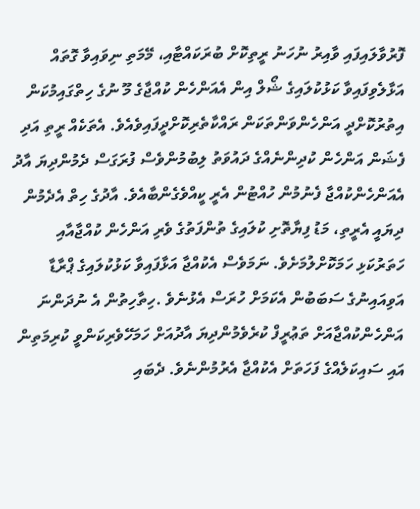ފޮރުވާލައިފައި ވާއިރު ނުހަނު ރީތިކޮށް ބުރަކައްޓާއި، މޭމަތި ނިވައިވާ ގޮތައް އަޅާލެވިފައިވާ ކަޅުކުލައިގެ ޝޯލް އިން އެއަންހެން ކުއްޖާގެ މޫ ނުގެ ހިތްގައިމުކަން އިތުރުކޮށްދީ އަންހެންވަންތަކަން ރައްކާތެރިކޮށްދީފައިވެއެވެ. އެތަކެއް ރީތި އަދި ފެޝަން އަންހެން ކުދިންނެއްގެ ދައުވަތު ލިބުމުންވެސް ފުރަގަސް ދެމުންދިޔަ އާދު އެއަންހެންކުއްޖާ ފެނުމުން ހުއްޓުން އެރީ ކީއްވެގެންބާއެވެ. އާދުގެ ހިތް އެދެމުން ދިޔައީ އެރީތި، މަޑު ފިޔާތޮށި ކުލައިގެ ތުންފަތުގެ ވެރި އަންހެން ކުއްޖާއާއި ހަތަރުކަޅި ހަމަކޮށްލުމަށެވެ. ނަމަވެސް އެކުއްޖާ އަޅާފައިވާ ކަޅުކުލައިގެ ޕްރާޑާ އަވިއައިނުގެ ސަބަބުން އެކަމަށް ހުރަސް އެޅުނެވެ .ހިތާހިތުން އެ ނުދަންނަ އަންހެންކުއްޖާއަށް ތަޢުރީފް ކުރެވެމުންދިޔަ އާދުއަށް ހަމަހޭވެރިކަންވީ ކުރިމަތިން އައި ސައިކަލެއްގެ ފަހަތަށް އެކުއްޖާ އެރުމުންނެވެ. ދެބައި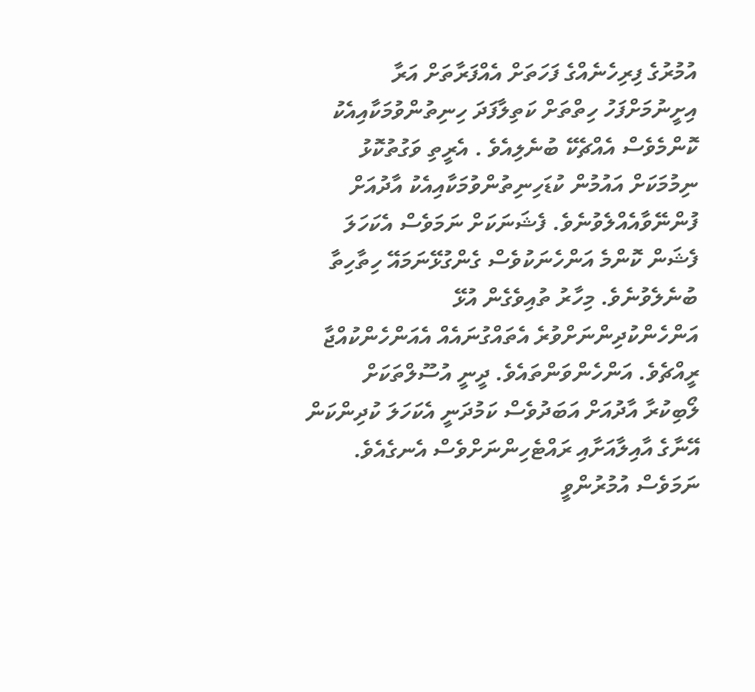އުމުރުގެ ފިރިހެނެއްގެ ފަހަތަށް އެއްފަރާތަށް އަރާ އިށީނުމަށްފަހު ހިތްތަށް ކަތިލާފަދަ ހިނިތުންވުމަކާއިއެކު ކޮންމެވެސް އެއްޗެކޭ ބުނެލިއެވެ . އެރީތި ވަގުތުކޮޅު ނިމުމަކަށް އައުމުން ކުޑަހިނިތުންވުމަކާއިއެކު އާދުއަށް ފުންނޭވާއެއްލެވުނެވެ. ފެޝަނަކަށް ނަމަވެސް އެކަހަލަ ފެޝަން ކޮންމެ އަންހެނަކުވެސް ގެންގުޅޭނަމައޭ ހިތާހިތާ ބުނެލެވުނެވެ. މިހާރު ތުއިވެގެން އުޅޭ އަންހެންކުދިންނަށްވުރެ އެތައްގުނައެއް އެއަންހެންކުއްޖާ ރީއްޗެވެ. އަންހެންވަންތައެވެ. ދީނީ އުސޫލްތަކަށް ލޯބިކުރާ އާދުއަށް އަބަދުވެސް ކަމުދަނީ އެކަހަލަ ކުދިންކަން އޭނާގެ އާއިލާއަށާއި ރައްޓެހިންނަށްވެސް އެނގެއެވެ. ނަމަވެސް އުމުރުންވީ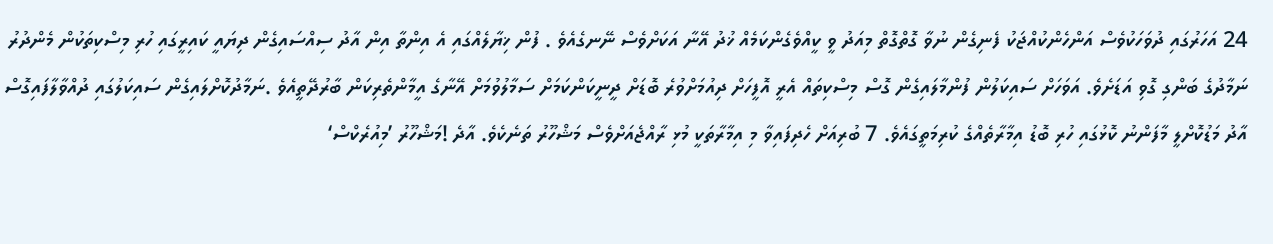24 އަހަރުގައި ދުވަހަކުވެސް އަންހެންކުއްޖަކު ފެނިގެން ނުވާ ގޮތްގޮތް މިއަދު ވީ ކީއްވެގެންކަމެއް ޚުދު އޭނާ އަކަށްވެސް ނޭނގެއެވެ . ފުން ޚިޔާލެއްގައި އެ އިންތާ އިން އާދު ސިއްސައިގެން ދިޔައީ ކައިރީގައި ހުރި މިސްކިތަކުން މެންދުރު ނަމާދުގެ ބަންގި ގޮވި އަޑަށެވެ. އަވަހަށް ސައިކަލުން ފުންމާލައިގެން ގޮސް މިސްކިތައް އެރީ އޮފީހަށް ދިއުމަށްވުރެ ބޮޑަށް ދީނީކަންކަމަށް ސަމާލުވުމަށް އޭނާގެ އީމާންތެރިކަން ބާރުދޭތީއެވެ .ނަމާދުކޮށްލައިގެން ސައިކަލުގައި ދުއްވާލާފައިގޮސް އާދު މަޑުކޮށްލީ މާފަންނު ކޮޅުގައި ހުރި ބޮޑު އިމާރާތެއްގެ ކުރިމަތީގައެވެ. 7 ބުރިއަށް ހެދިފައިވާ މި އިމާރާތަކީ މުޅި ރާއްޖެއަށްވެސް މަޝްހޫރު ތަނެކެވެ. އާދެ !މަޝްހޫރު ’މިއުރެކްސް‘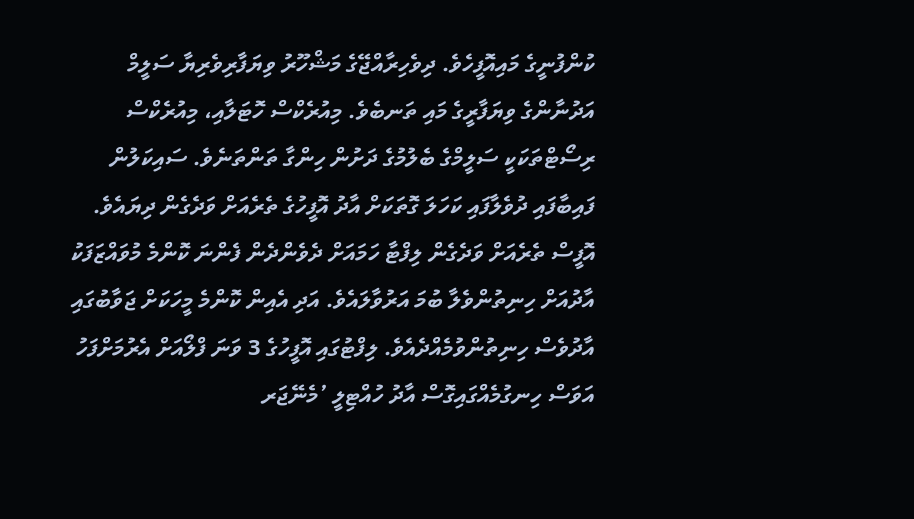ކުންފުނީގެ މައިއޮފީހެވެ. ދިވެހިރާއްޖޭގެ މަޝްހޫރު ވިޔަފާރިވެރިޔާ ސަލީމް އަދުނާންގެ ވިޔަފާރީގެ މައި ތަނބެވެ. މިއުރެކްސް ހޮޓަލާއި، މިއުރެކްސް ރިސޯޓްތަކަކީ ސަލީމްގެ ބެލުމުގެ ދަށުން ހިންގާ ތަންތަނެވެ. ސައިކަލުން ފައިބާފައި ދުވެލާފައި ކަހަލަ ގޮތަކަށް އާދު އޮފީހުގެ ތެރެއަށް ވަދެގެން ދިޔައެވެ. އޮފީސް ތެރެއަށް ވަދެގެން ލިފްޓާ ހަމައަށް ދެވެންދެން ފެންނަ ކޮންމެ މުވައްޒަފަކު އާދުއަށް ހިނިތުންވެލާ ބުމަ އަރުވާލައެވެ. އަދި އެއިން ކޮންމެ މީހަކަށް ޖަވާބުގައި އާދުވެސް ހިނިތުންވުމެއްދެއެވެ. ލިފްޓުގައި އޮފީހުގެ 3 ވަނަ ފްލޯއަށް އެރުމަށްފަހު އަވަސް ހިނގުމެއްގައިގޮސް އާދު ހުއްޓިލީ ’މެނޭޖަރ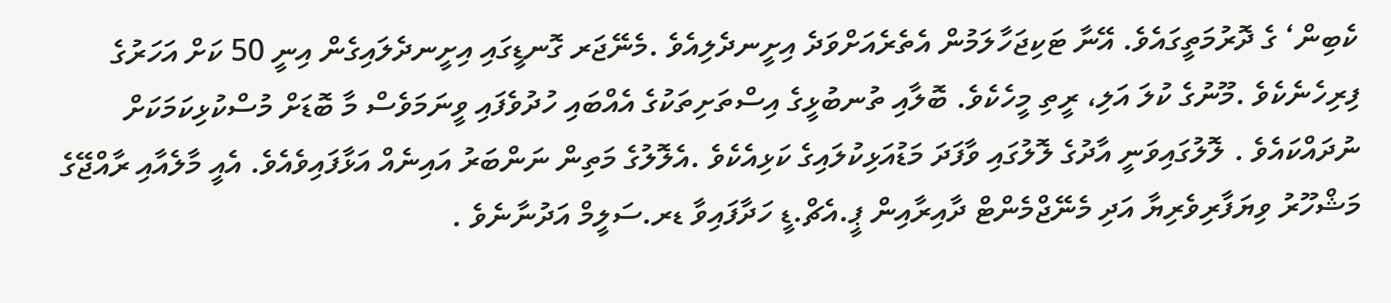ކެބިން‘ ގެ ދޮރުމަތީގައެވެ. އޭނާ ޓަކިޖަހާލަމުން އެތެރެއަށްވަދެ އިށީނދެލިއެވެ .މެނޭޖަރ ގޮނޑީގައި އިށީނދެލައިގެން އިނީ 50 ކަށް އަހަރުގެ ފިރިހެނެކެވެ .މޫނުގެ ކުލަ އަލި، ރީތި މީހެކެވެ. ބޮލާއި ތުނބުޅީގެ އިސްތަށިތަކުގެ އެއްބައި ހުދުވެފައި ވީނަމަވެސް މާ ބޮޑަށް މުސްކުޅިކަމަކަށް ނުދައްކައެވެ . ލޮލުގައިވަނީ އާދުގެ ލޮލުގައި ވާފަދަ މަޑުއަޅިކުލައިގެ ކަޅިއެކެވެ .އެލޮލުގެ މަތިން ނަންބަރު އައިނެއް އަޅާފައިވެއެވެ. އެއީ މާލެއާއި ރާއްޖޭގެ މަޝްހޫރު ވިޔަފާރިވެރިޔާ އަދި މެނޭޖްމެންޓް ދާއިރާއިން ޕީ.އެޗް.ޑީ ހަދާފައިވާ ޑރ.ސަލީމް އަދުނާނެވެ .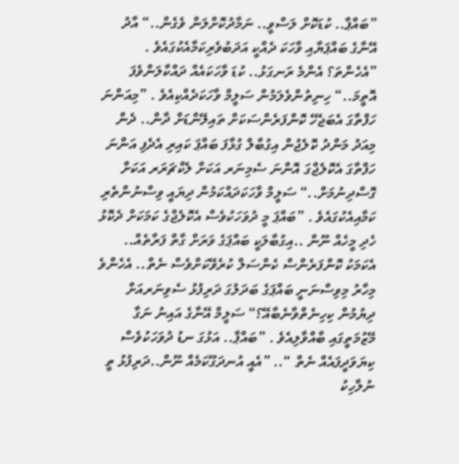”ބައްޕާ.. ކުޑަކޮށް ލަސްވީ.. ނަމާދުކޮށްލަން ވެގެން..“ އާދު އޭނާގެ ބައްޕަޔާއި ވާހަކަ ދެއްކީ އަދަބުވެރިކަމާއެކުގައެވެ . ”އެހެންތަ؟ އެންމެ ރަނގަޅު.. ކުޑަ ވާހަކައެއް ދައްކާލަންވެފަ އޮތީމަ..“ ހިނިތުންވެލަމުން ސަލީމް ވާހަކަދެއްކިއެވެ . ”މިއަންނަ ހަފްތާގަ އެބަޖެހޭ ކޮންފަރެންސަކަށް ތައިލޭންޑަށް ދާން.. ދެން މިއަދު މަންދު ކޮލެޖުން އިގުބާލް ގުޅާފަ ބައްޕަ ކައިރި އެދެފި އަންނަ ހަފްތާގަ އެކޮލެޖްގަ އޮންނަ ސެމިނަރ އަކަށް ލެކްޗަރަރ އަކަށް ގޮސްދިނުމަށް..“ ސަލީމް ވާހަކަދައްކަމުން ދިޔައީ ވިސްނުންތެރި ކަމާއިއެކުގައެވެ . ”ބައްޕަ މީ ދުވަހަކުވެސް އެކޮލެޖްގެ ކަމަކަށް ދެކޮޅު ހެދި މީހެއް ނޫން ..އިގުބާލަކީ ބައްޕަގެ ވަރަށް ގާތް ފަރާތެއް.. އެކަމަކު ކޮންފަރެންސް ކެންސަލް ކުރެވޭކަށްވެސް ނެތް.. އެހެންވެ މިހާރު މިވިސްނަނީ ބައްޕަގެ ބަދަލުގަ ދަރިފުޅު ސެވިނަރއަށް ދިޔުމުން ކިހިނެތްވާނެބާއޭ؟“ ސަލީމް އޭނާގެ އައިނު ނަގާ މޭޒުމަތީގައި ބާއްވާލިއެވެ . ”ބައްޕާ.. އަޅުގަ ނޑު ދުވަހަކުވެސް ކިޔަވަދީފައެއް ނެތް “.. ”އެއީ އުނދަގޫކަމެއް ނޫން..ދަރިފުޅު ތީ ނުލާހިކު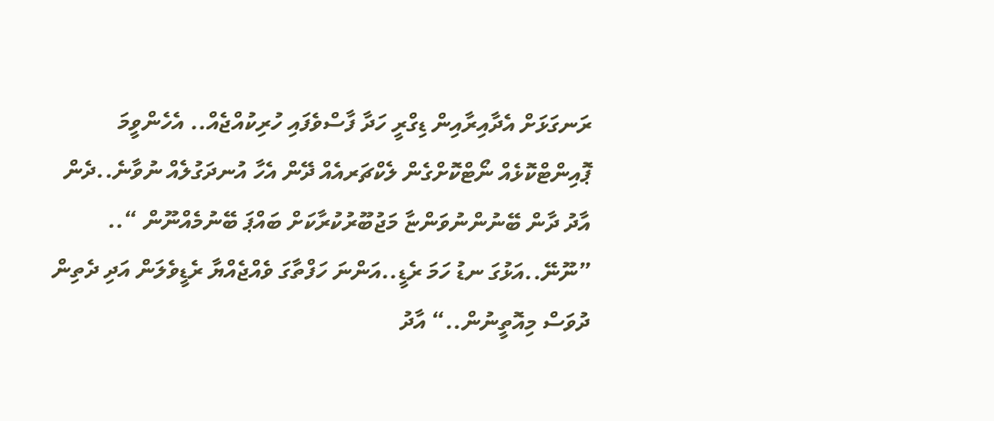ރަނގަޅަށް އެދާއިރާއިން ޑިގްރީ ހަދާ ފާސްވެފައި ހުރިކުއްޖެއް.. އެހެންވީމަ ޕޮއިންޓްކޮޅެއް ނޯޓްކޮށްގެން ލެކްޗަރއެއް ދޭން އެހާ އުނދަގުލެއް ނުވާނެ..ދެން އާދު ދާން ބޭނުންނުވަންޏާ މަޖުބޫރުކުރާކަށް ބައްޕަ ބޭނުމެއްނޫން “.. ”ނޫނޭ..އަޅުގަ ނޑު ހަމަ ރެޑީ..އަންނަ ހަފްތާގަ ވެއްޖެއްޔާ ރެޑީވެލަން އަދި ދެތިން ދުވަސް މިއޮތީނުން..“ އާދު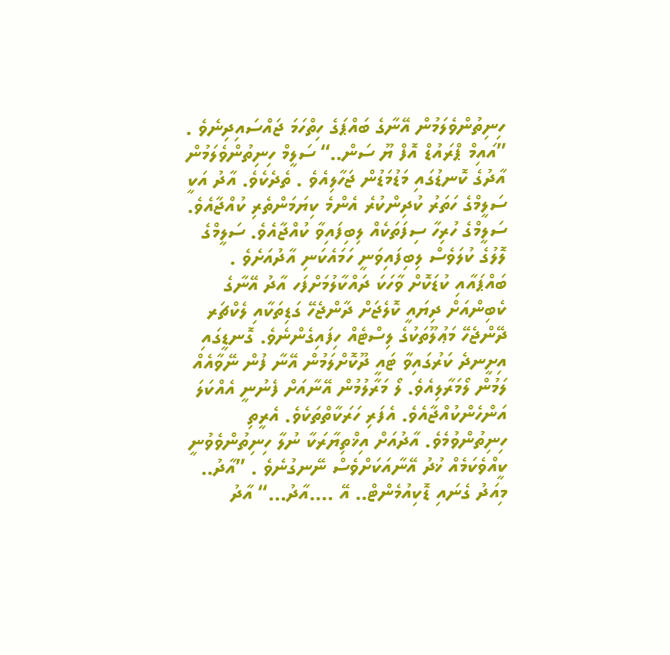ހިނިތުންވެލަމުން އޭނާގެ ބައްޕަގެ ހިތްހަމަ ޖައްސައިދިނެވެ . ”އައިމް ޕްރައުޑް އޮފް ޔޫ ސަން..“ ސަލީމް ހިނިތުންވެލަމުން އާދުގެ ކޮނޑުގައި މަޑުމަޑުން ޖަހާލިއެވެ . ތެދެކެވެ. އާދު އަކީ ސަލީމްގެ ހަތަރު ކުދިންކުރެ އެންމެ ކިޔަމަންތެރި ކުއްޖާއެވެ. ސަލީމްގެ ހުރިހާ ސިފަތަކެއް ލިބިފައިވާ ކުއްޖާއެވެ. ސަލީމްގެ ލޮލުގެ ކުލަވެސް ލިބިފައިވަނީ ހަމައެކަނި އާދުއަށެވެ . ބައްޕައާއި ކުޑަކޮށް ވާހަކަ ދައްކާލުމަށްފަހ އާދު އޭނާގެ ކެބިންއަށް ދިޔައީ ކޮލެޖަށް ދާންޖެހޭ ގަޑިތަކާއި ލެކްޗަރ ދޭންޖެހޭ މަޢުލޫތަކުގެ ލިސްޓެއް ހިފައިގެންނެވެ. ގޮނޑީގައި އިށީނދެ ކަރުގައިވާ ޓައީ ދޫކޮށްލަމުން އޭނާ ފުން ނޭވާއެއް ލަމުން ލޯމަރާލިއެވެ. ލޯ މަރާލުމުން އޭނާއަށް ފެނުނީ އެއްކަލަ އަންހެންކުއްޖާއެވެ. އެފަރި ހަރަކާތްތަކެވެ. އެރީތި ހިނިތުންވުމެވެ. އާދުއަށް އިޚްތިޔާރަކާ ނުލާ ހިނިތުންވެވުނީ ކީއްވެކަމެއް ޚުދު އޭނާއަކަށްވެސް ނޭނގުނެވެ . ”އާދު.. މިއަދު ގެނައި ޑޮކިއުމެންޓް.. އޭ ….އާދު…“ އާދު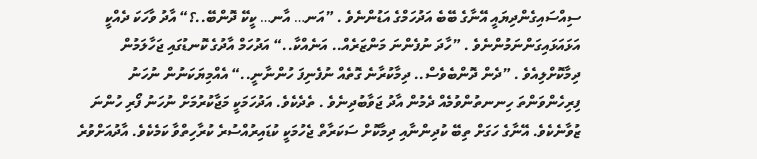ސިއްސައިގެންދިޔައީ އޭނާގެ ބޭބެ އަދުހަމްގެ އަޑުންނެވެ . ”އަނ… އާނ… ކީކޭ ދޮންބޭ..؟“ އާދު ވާހަކަ ދެއްކީ އަޅައަޅައިގަންނަމުންނެވެ . ”ހާދަ ނުފެންނަ މަންޒަރެއް.. އަނެއްކާ..“ އަދުހަމް އާދުގެ ކޮނޑުގައި ޖަހާލަމުން ދިމާކޮށްލިއެވެ . ”ދެން ދޮންބެވެސް.. ދިމާކުރާނެ ގޮތެއް ނުފެނިފަ ހުންނާނީ..“ އެއްމިޔަކަނުން ނުހަނު ފިރިހެންވަންތަ ހިނނތުންވުމެއް ދެމުން އާދު ޖަވާބުދިނެވެ . ތެދެކެވެ. އަދުހަމަކީ މަޖާކުރުމަށް ނުހަނު ފޯރި ހުންނަ ޒުވާނެކެވެ. އޭނާގެ ހަގަށް ތިބޭ ކުދިންނާއި ދިމާކޮށް ސަކަރާތް ޖެހުމަކީ ކުޑައިރުއްސުރެ ކުރާހިތްވާ ކަމެކެވެ. އާދުއަށްވުރެ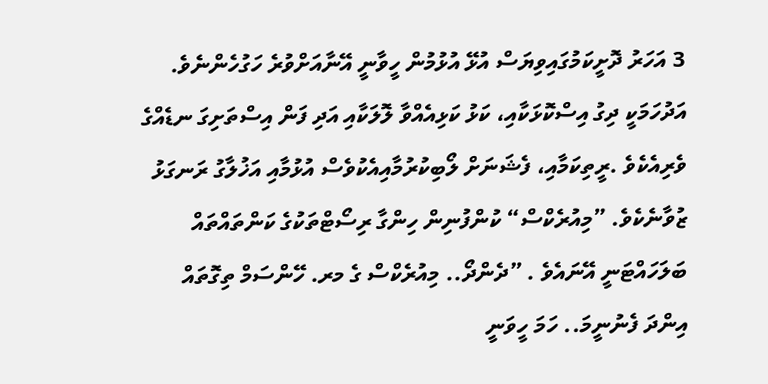3 އަހަރު ދޮށީކަމުގައިވިޔަސް އުޅޭ އުޅުމުން ހީވާނީ އޭނާއަށްވުރެ ހަގުހެންނެވެ. އަދުހަމަކީ ދިގު އިސްކޮޅަކާއި، ކަޅު ކަޅިއެއްވާ ލޮލަކާއި އަދި ފަން އިސްތަށިގަ ނޑެއްގެ ވެރިއެކެވެ .ރީތިކަމާއި، ފެޝަނަށް ލޯބިކުރުމާއިއެކުވެސް އުޅުމާއި އަޚުލާގު ރަނގަޅު ޒުވާނެކެވެ. ”މިއުރެކްސް“ ކުންފުނިން ހިންގާ ރިސޯޓްތަކުގެ ކަންތައްތައް ބަލަހައްޓަނީ އޭނައެވެ . ”ދެންދޯ.. މިއުރެކްސް ގެ މރ. ހޭންސަމް ތިގޮތައް އިންދަ ފެނުނީމަ.. ހަމަ ހީވަނީ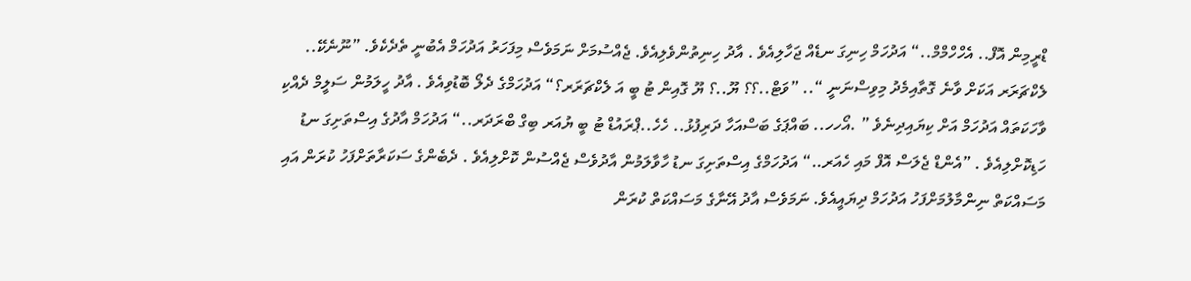ޑްރީމިން އޮފް.. އެހްހްމްމް..“ އަދުހަމް ހިނިގަ ނޑެއް ޖަހާލިއެވެ . އާދު ހިނިތުންވެލިއެވެ. ޖެއްސުމަށް ނަމަވެސް މިފަހަރު އަދުހަމް އެބުނީ ތެދެކެވެ. ”ނޫނެކޭ.. ލެކްޗަރަރ އަކަށް ވާނެ ގޮތާއިމެދު މިވިސްނަނީ “.. ”ވަޓް..؟؟ ޔޫ..؟ ޔޫ ގޮއިން ޓު ބީ އަ ލެކްޗަރަރ؟“ އަދުހަމްގެ ދެލޯ ބޮޑުވިއެވެ . އާދު ހީލަމުން ސަލީމް ދެއްކި ވާހަކަތައް އަދުހަމް އަށް ކިޔައިދިނެވެ ” .އޯހހ.. ބައްޕަގެ ބަސްއަހާ ދަރިފުޅު.. ހެހެ..ޕްރައުޑް ޓު ބީ ޔުއަރ ބިގް ބްރަދަރ..“ އަދުހަމް އާދުގެ އިސްތަށިގަ ނޑު ހަޑިކޮށްލިއެވެ . ”އެންޑް ޖެލަސް އޮފް މައި ހެއަރ..“ އަދުހަމްގެ އިސްތަށިގަ ނޑު ހާވާލަމުން އާދުވެސް ޖެއްސުން ކޮށްލިއެވެ . ދެބެންގެ ސަކަރާތަށްފަހު ކުރަން އައި މަސައްކަތް ނިންމާލުމަށްފަހު އަދުހަމް ދިޔައީއެވެ. ނަމަވެސް އާދު އޭނާގެ މަސައްކަތް ކުރަން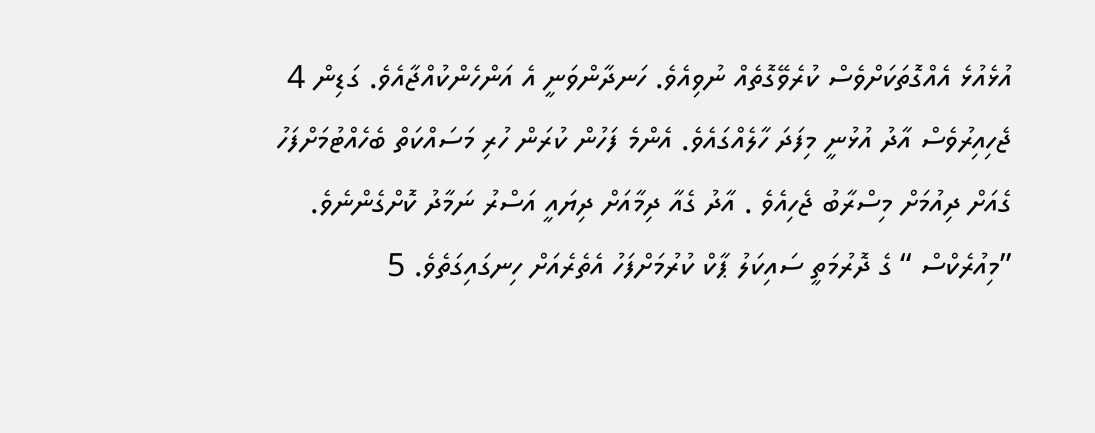އުޅެއުޅެ އެއްގޮތަކަށްވެސް ކުރެވޭގޮތެއް ނުވިއެވެ. ހަނދާންވަނީ އެ އަންހެންކުއްޖާއެވެ. ގަޑިން 4 ޖެހިއިރުވެސް އާދު އުޅުނީ މިފަދަ ހާލެއްގައެވެ. އެންމެ ފަހުން ކުރަން ހުރި މަސައްކަތް ބެހެއްޓުމަށްފަހު ގެއަށް ދިއުމަށް މިސްރާބު ޖެހިއެވެ . އާދު ގެއާ ދިމާއަށް ދިޔައީ އަސްރު ނަމާދު ކޮށްގެންނެވެ. ”މިއުރެކްސް “ ގެ ދޮރުމަތީ ސައިކަލު ޕާކް ކުރުމަށްފަހު އެތެރެއަށް ހިނގައިގަތެވެ. 5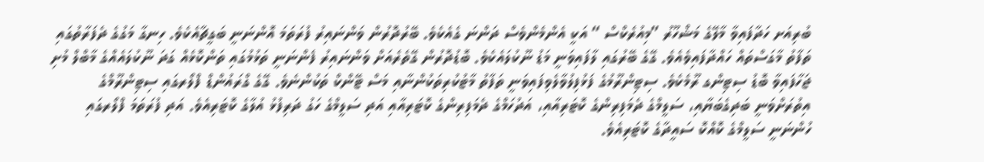ބުރިއަށ ހަދާފައިވާ މާލޭގެ މަޝްހޫރު ”މިއުރެކްސް “ އަކީ އެންމެންވެސް ދަންނަ ގެއެކެވެ. ބޭރުދޮރުން ވަންނައިރު ފުރަތަމަ އޮންނަނީ ބަގީޗާއެކެވެ. ހިނގާ މަގުގެ ދެފަރާތުގައި ތަފާތު މާގަސްތައް ހައްދާފައިވެއެވެ. ގޭގެ ބޭރުގައި ލާފައިވަނީ މަޑު ނޫކުލައެކެވެ. ބޮޑުދޮރުން ގޭތެރެއަށް ވަންނައިރު ފެންނަނީ ތަޅުމުގައި ތަންކޮޅެއް ގަދަ ނޫކުލައެއްގެ މާބްލް މުށި ޖަހާފައިވާ ބޮޑު ސިޓިންގ ރޫމެކެވެ. ސިޓިންރޫމުގެ ފަޅުފިލުވާލެވިފައިވަނީ ތަފާތު މާޓުކުރިތަކުންނާއި މަސް ޓޭންކް ތަކުންނެވެ. ގޭގެ ގްރައުންޑް ފްލޯރގައި ސިޓިންރޫމްގެ އިތުރަށްވަނީ ބަދިގެބަޔާއި، ސަލީމްގެ ދެމަފިރިންގެ ކޮޓަރިއާއި، އަދުހަމްގެ ދެމަފިރިންގެ ކޮޓަރިއާއި އަދި ސަލީމްގެ ހަގު ދަރިފުޅު އުލާގެ ކޮޓަރިއެވެ. އަދި ފުރަތަމަ ފްލޯރގައި ހުންނަނީ ސަލީމްގެ ކޮއްކޮ ސައީދާގެ ކޮޓަރިއެވެ.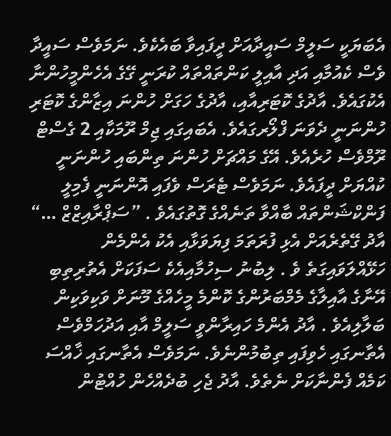އެބަޔަކީ ސަލީމް ސައީދާއަށް ދީފައިވާ ބައެކެވެ. ނަމަވެސް ސައީދާ ވެސް ކެއުމާއި އަދި އާއިލީ ކަންތައްތައް ކުރަނީ ގޭގެ އެހެންމީހުންނާ އެކުގައެވެ. އާދުގެ ކޮޓަރިއާއި، އާދުގެ ހަގަށް ހުންނަ އިޒާންގެ ކޮޓަރި ހުންނަނީ ދެވަނަ ފްލޯރގައެވެ. އެބައިގައި ޖިމް ރޫމަކާއި 2 ގެސްޓް ރޫމްވެސް ހުރެއެވެ. އޭގެ މައްޗަށް ހުންނަ ތިންބައި ހުންނަނީ ކުއްޔަށް ދީފައެވެ. ނަމަވެސް ޓެރަސް ވެފައި އޮންނަނީ ފެމިލީ ފަންކްޝަންތައް ބާއްވާ ތަނެއްގެ ގޮތުގައެވެ . ”ސަޕްރާއިޒްޒް …“ އާދު ގޭތެރެއަށް އެޅި ފުރަތަމަ ފިޔަވަޅާއި އެކު އެންމެން ހަޅޭއްލަވައިގަތެ ވެ . ލިބުނު ސިހުމާއިއެކެ ސަފަކަށް އެތުރިތިބި އޭނާގެ އާއިލާގެ މެމްބަރުންގެ ކޮންމެ މީހެއްގެ މޫނަށް ވަކިވަކިން ބަލާލިއެވެ . އާދު އެންމެ ހައިރާންވީ ސަލީމް އާއި އަދުހަމްވެސް އެތާނގައި ހެވިފައި ތިބުމުންނެވެ. ނަމަވެސް އެތާނގައި ޚާއްސަ ކަމެއް ފެންނާކަށް ނެތެވެ. އާދު ޖެހި ބުދެއްހެން ހުއްޓުން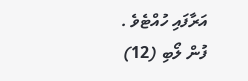އަރާފައި ހުއްޓެވެ .
ފުން ލޯބި (12)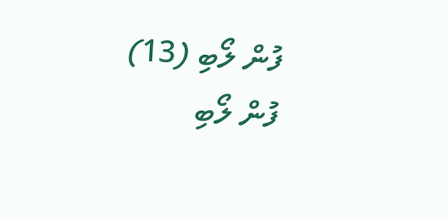ފުން ލޯބި (13)
ފުން ލޯބި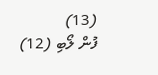(13)
ފުން ލޯބި (12)